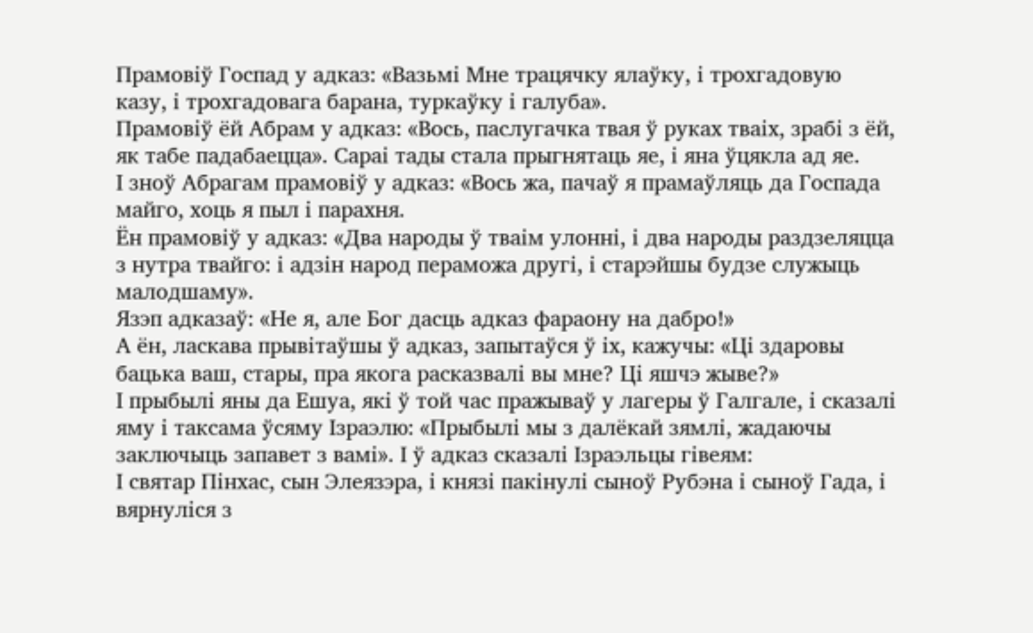Прамовіў Госпад у адказ: «Вазьмі Мне трацячку ялаўку, і трохгадовую казу, і трохгадовага барана, туркаўку і галуба».
Прамовіў ёй Абрам у адказ: «Вось, паслугачка твая ў руках тваіх, зрабі з ёй, як табе падабаецца». Сараі тады стала прыгнятаць яе, і яна ўцякла ад яе.
І зноў Абрагам прамовіў у адказ: «Вось жа, пачаў я прамаўляць да Госпада майго, хоць я пыл і парахня.
Ён прамовіў у адказ: «Два народы ў тваім улонні, і два народы раздзеляцца з нутра твайго: і адзін народ пераможа другі, і старэйшы будзе служыць малодшаму».
Язэп адказаў: «Не я, але Бог дасць адказ фараону на дабро!»
А ён, ласкава прывітаўшы ў адказ, запытаўся ў іх, кажучы: «Ці здаровы бацька ваш, стары, пра якога расказвалі вы мне? Ці яшчэ жыве?»
І прыбылі яны да Ешуа, які ў той час пражываў у лагеры ў Галгале, і сказалі яму і таксама ўсяму Ізраэлю: «Прыбылі мы з далёкай зямлі, жадаючы заключыць запавет з вамі». І ў адказ сказалі Ізраэльцы гівеям:
І святар Пінхас, сын Элеязэра, і князі пакінулі сыноў Рубэна і сыноў Гада, і вярнуліся з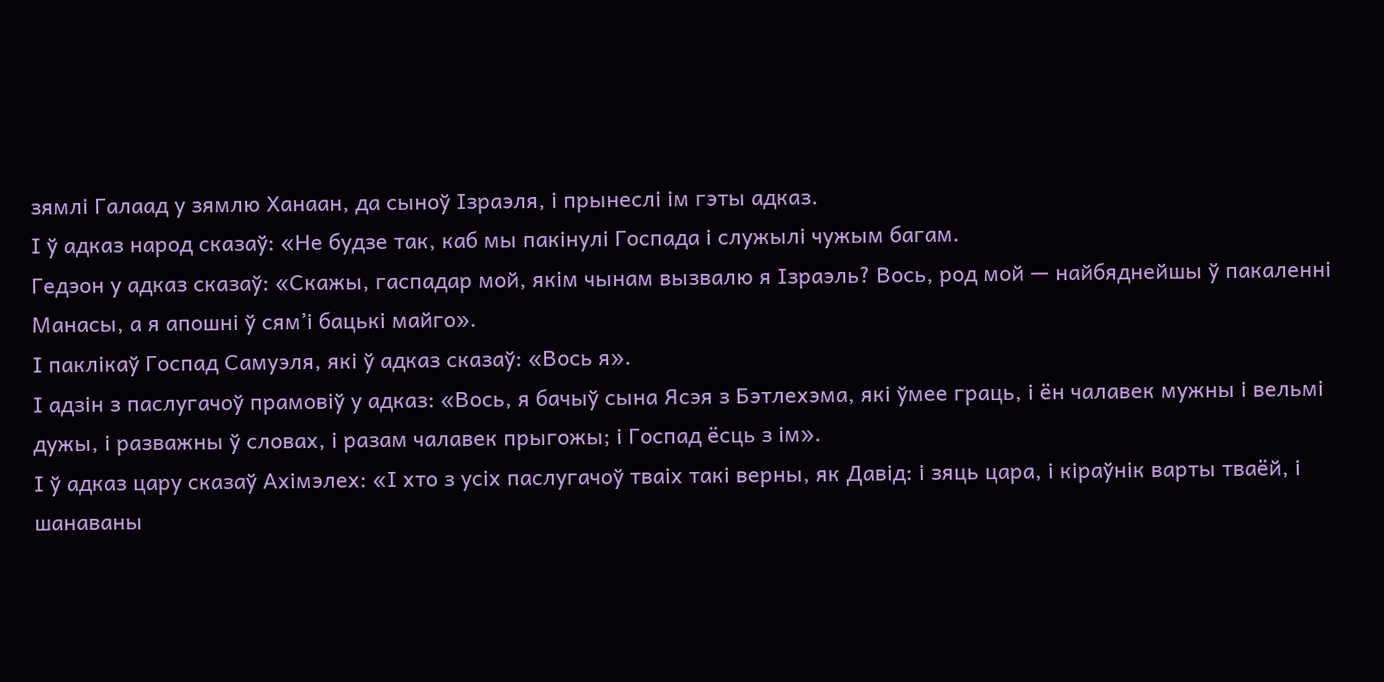зямлі Галаад у зямлю Ханаан, да сыноў Ізраэля, і прынеслі ім гэты адказ.
І ў адказ народ сказаў: «Не будзе так, каб мы пакінулі Госпада і служылі чужым багам.
Гедэон у адказ сказаў: «Скажы, гаспадар мой, якім чынам вызвалю я Ізраэль? Вось, род мой — найбяднейшы ў пакаленні Манасы, а я апошні ў сям’і бацькі майго».
І паклікаў Госпад Самуэля, які ў адказ сказаў: «Вось я».
І адзін з паслугачоў прамовіў у адказ: «Вось, я бачыў сына Ясэя з Бэтлехэма, які ўмее граць, і ён чалавек мужны і вельмі дужы, і разважны ў словах, і разам чалавек прыгожы; і Госпад ёсць з ім».
І ў адказ цару сказаў Ахімэлех: «І хто з усіх паслугачоў тваіх такі верны, як Давід: і зяць цара, і кіраўнік варты тваёй, і шанаваны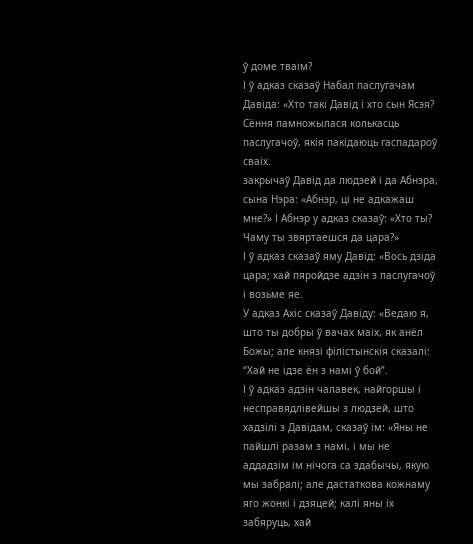ў доме тваім?
І ў адказ сказаў Набал паслугачам Давіда: «Хто такі Давід і хто сын Ясэя? Сёння памножылася колькасць паслугачоў, якія пакідаюць гаспадароў сваіх.
закрычаў Давід да людзей і да Абнэра, сына Нэра: «Абнэр, ці не адкажаш мне?» І Абнэр у адказ сказаў: «Хто ты? Чаму ты звяртаешся да цара?»
І ў адказ сказаў яму Давід: «Вось дзіда цара; хай пяройдзе адзін з паслугачоў і возьме яе.
У адказ Ахіс сказаў Давіду: «Ведаю я, што ты добры ў вачах маіх, як анёл Божы; але князі філістынскія сказалі: “Хай не ідзе ён з намі ў бой”.
І ў адказ адзін чалавек, найгоршы і несправядлівейшы з людзей, што хадзілі з Давідам, сказаў ім: «Яны не пайшлі разам з намі, і мы не аддадзім ім нічога са здабычы, якую мы забралі; але дастаткова кожнаму яго жонкі і дзяцей; калі яны іх забяруць, хай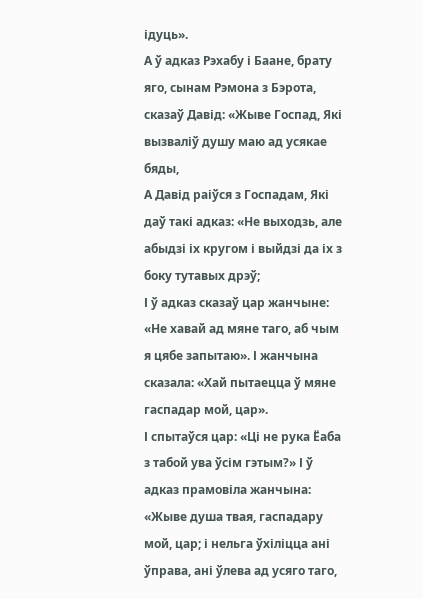ідуць».
А ў адказ Рэхабу і Баане, брату яго, сынам Рэмона з Бэрота, сказаў Давід: «Жыве Госпад, Які вызваліў душу маю ад усякае бяды,
А Давід раіўся з Госпадам, Які даў такі адказ: «Не выходзь, але абыдзі іх кругом і выйдзі да іх з боку тутавых дрэў;
І ў адказ сказаў цар жанчыне: «Не хавай ад мяне таго, аб чым я цябе запытаю». І жанчына сказала: «Хай пытаецца ў мяне гаспадар мой, цар».
І спытаўся цар: «Ці не рука Ёаба з табой ува ўсім гэтым?» І ў адказ прамовіла жанчына: «Жыве душа твая, гаспадару мой, цар; і нельга ўхіліцца ані ўправа, ані ўлева ад усяго таго,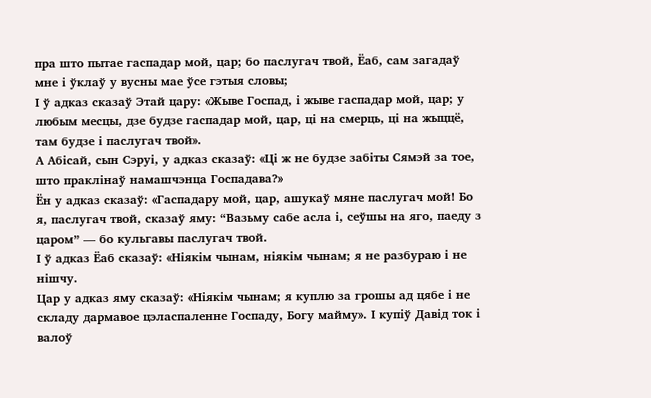пра што пытае гаспадар мой, цар; бо паслугач твой, Ёаб, сам загадаў мне і ўклаў у вусны мае ўсе гэтыя словы;
І ў адказ сказаў Этай цару: «Жыве Госпад, і жыве гаспадар мой, цар; у любым месцы, дзе будзе гаспадар мой, цар, ці на смерць, ці на жыццё, там будзе і паслугач твой».
А Абісай, сын Сэруі, у адказ сказаў: «Ці ж не будзе забіты Сямэй за тое, што праклінаў намашчэнца Госпадава?»
Ён у адказ сказаў: «Гаспадару мой, цар, ашукаў мяне паслугач мой! Бо я, паслугач твой, сказаў яму: “Вазьму сабе асла і, сеўшы на яго, паеду з царом” — бо кульгавы паслугач твой.
І ў адказ Ёаб сказаў: «Ніякім чынам, ніякім чынам; я не разбураю і не нішчу.
Цар у адказ яму сказаў: «Ніякім чынам; я куплю за грошы ад цябе і не складу дармавое цэласпаленне Госпаду, Богу майму». І купіў Давід ток і валоў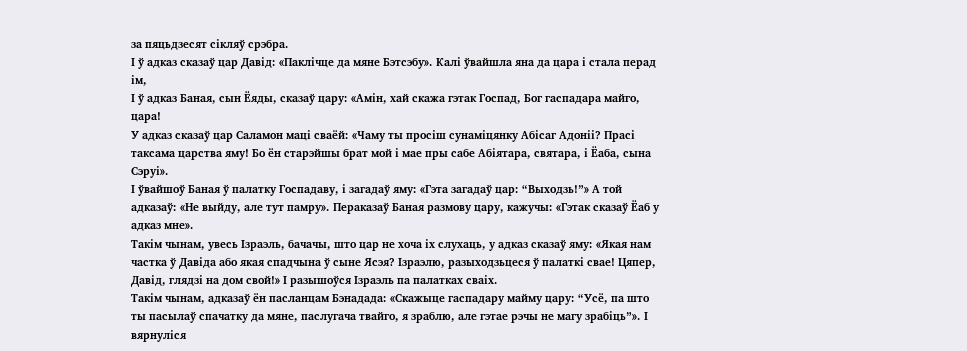за пяцьдзесят сікляў срэбра.
І ў адказ сказаў цар Давід: «Паклічце да мяне Бэтсэбу». Калі ўвайшла яна да цара і стала перад ім,
І ў адказ Баная, сын Ёяды, сказаў цару: «Амін, хай скажа гэтак Госпад, Бог гаспадара майго, цара!
У адказ сказаў цар Саламон маці сваёй: «Чаму ты просіш сунаміцянку Абісаг Адоніі? Прасі таксама царства яму! Бо ён старэйшы брат мой і мае пры сабе Абіятара, святара, і Ёаба, сына Сэруі».
І ўвайшоў Баная ў палатку Госпадаву, і загадаў яму: «Гэта загадаў цар: “Выходзь!”» А той адказаў: «Не выйду, але тут памру». Пераказаў Баная размову цару, кажучы: «Гэтак сказаў Ёаб у адказ мне».
Такім чынам, увесь Ізраэль, бачачы, што цар не хоча іх слухаць, у адказ сказаў яму: «Якая нам частка ў Давіда або якая спадчына ў сыне Ясэя? Ізраэлю, разыходзьцеся ў палаткі свае! Цяпер, Давід, глядзі на дом свой!» І разышоўся Ізраэль па палатках сваіх.
Такім чынам, адказаў ён пасланцам Бэнадада: «Скажыце гаспадару майму цару: “Усё, па што ты пасылаў спачатку да мяне, паслугача твайго, я зраблю, але гэтае рэчы не магу зрабіць”». І вярнуліся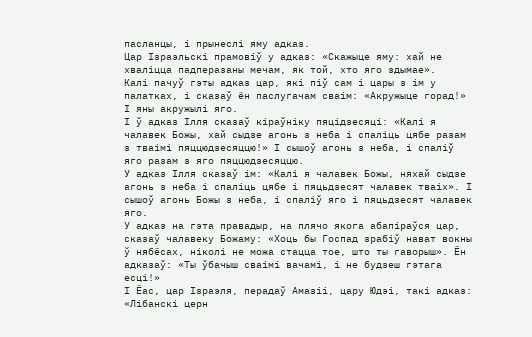пасланцы, і прынеслі яму адказ.
Цар Ізраэльскі прамовіў у адказ: «Скажыце яму: хай не хваліцца падперазаны мечам, як той, хто яго здымае».
Калі пачуў гэты адказ цар, які піў сам і цары з ім у палатках, і сказаў ён паслугачам сваім: «Акружыце горад!» І яны акружылі яго.
І ў адказ Ілля сказаў кіраўніку пяцідзесяці: «Калі я чалавек Божы, хай сыдзе агонь з неба і спаліць цябе разам з тваімі пяццюдзесяццю!» І сышоў агонь з неба, і спаліў яго разам з яго пяццюдзесяццю.
У адказ Ілля сказаў ім: «Калі я чалавек Божы, няхай сыдзе агонь з неба і спаліць цябе і пяцьдзесят чалавек тваіх». І сышоў агонь Божы з неба, і спаліў яго і пяцьдзесят чалавек яго.
У адказ на гэта правадыр, на плячо якога абапіраўся цар, сказаў чалавеку Божаму: «Хоць бы Госпад зрабіў нават вокны ў нябёсах, ніколі не можа стацца тое, што ты гаворыш». Ён адказаў: «Ты ўбачыш сваімі вачамі, і не будзеш гэтага есці!»
І Ёас, цар Ізраэля, перадаў Амазіі, цару Юдэі, такі адказ: «Лібанскі церн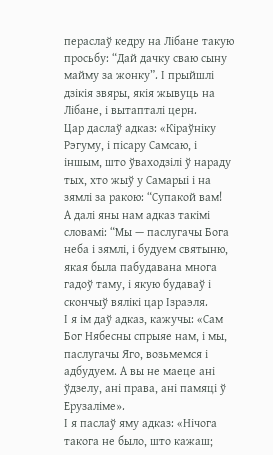пераслаў кедру на Лібане такую просьбу: “Дай дачку сваю сыну майму за жонку”. І прыйшлі дзікія звяры, якія жывуць на Лібане, і вытапталі церн.
Цар даслаў адказ: «Кіраўніку Рэгуму, і пісару Самсаю, і іншым, што ўваходзілі ў нараду тых, хто жыў у Самарыі і на зямлі за ракою: “Супакой вам!
А далі яны нам адказ такімі словамі: “Мы — паслугачы Бога неба і зямлі, і будуем святыню, якая была пабудавана многа гадоў таму, і якую будаваў і скончыў вялікі цар Ізраэля.
І я ім даў адказ, кажучы: «Сам Бог Нябесны спрыяе нам, і мы, паслугачы Яго, возьмемся і адбудуем. А вы не маеце ані ўдзелу, ані права, ані памяці ў Ерузаліме».
І я паслаў яму адказ: «Нічога такога не было, што кажаш;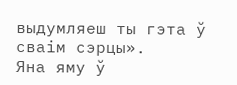выдумляеш ты гэта ў сваім сэрцы».
Яна яму ў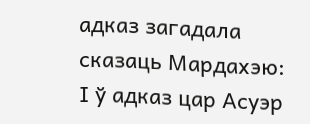адказ загадала сказаць Мардахэю:
І ў адказ цар Асуэр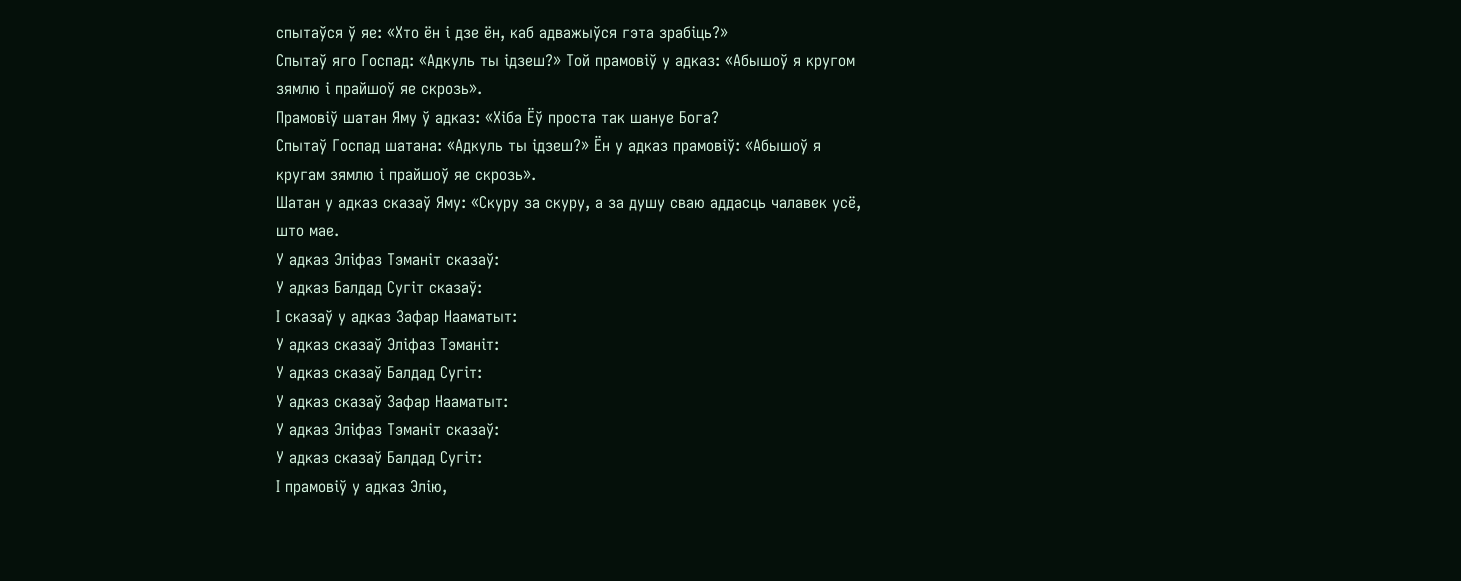спытаўся ў яе: «Хто ён і дзе ён, каб адважыўся гэта зрабіць?»
Спытаў яго Госпад: «Адкуль ты ідзеш?» Той прамовіў у адказ: «Абышоў я кругом зямлю і прайшоў яе скрозь».
Прамовіў шатан Яму ў адказ: «Хіба Ёў проста так шануе Бога?
Спытаў Госпад шатана: «Адкуль ты ідзеш?» Ён у адказ прамовіў: «Абышоў я кругам зямлю і прайшоў яе скрозь».
Шатан у адказ сказаў Яму: «Скуру за скуру, а за душу сваю аддасць чалавек усё, што мае.
У адказ Эліфаз Тэманіт сказаў:
У адказ Балдад Сугіт сказаў:
І сказаў у адказ Зафар Нааматыт:
У адказ сказаў Эліфаз Тэманіт:
У адказ сказаў Балдад Сугіт:
У адказ сказаў Зафар Нааматыт:
У адказ Эліфаз Тэманіт сказаў:
У адказ сказаў Балдад Сугіт:
І прамовіў у адказ Элію,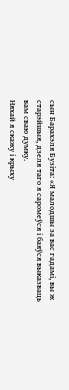сын Барахэля Бузіта: «Я малодшы за вас гадамі, вы ж старэйшыя, дзеля таго я саромеўся і баяўся выказваць вам сваю думку.
Няхай я скажу і крыху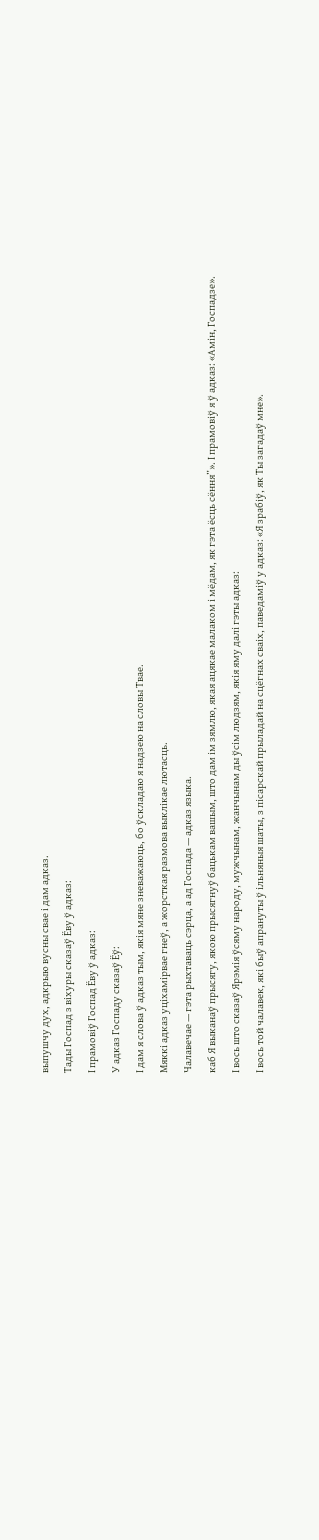выпушчу дух, адкрыю вусны свае і дам адказ.
Тады Госпад з віхуры сказаў Ёву ў адказ:
І прамовіў Госпад Ёву ў адказ:
У адказ Госпаду сказаў Ёў:
І дам я слова ў адказ тым, якія мяне зневажаюць, бо ўскладаю я надзею на словы Твае.
Мяккі адказ уціхамірвае гнеў, а жорсткая размова выклікае лютасць.
Чалавечае — гэта рыхтаваць сэрца, а ад Госпада — адказ языка.
каб Я выканаў прысягу, якою прысягнуў бацькам вашым, што дам ім зямлю, якая ацякае малаком і мёдам, як гэта ёсць сёння”». І прамовіў я ў адказ: «Амін, Госпадзе».
І вось што сказаў Ярэмія ўсяму народу, мужчынам, жанчынам ды ўсім людзям, якія яму далі гэты адказ:
І вось той чалавек, які быў апрануты ў ільняныя шаты, з пісарскай прыладай на сцёгнах сваіх, паведаміў у адказ: «Я зрабіў, як Ты загадаў мне».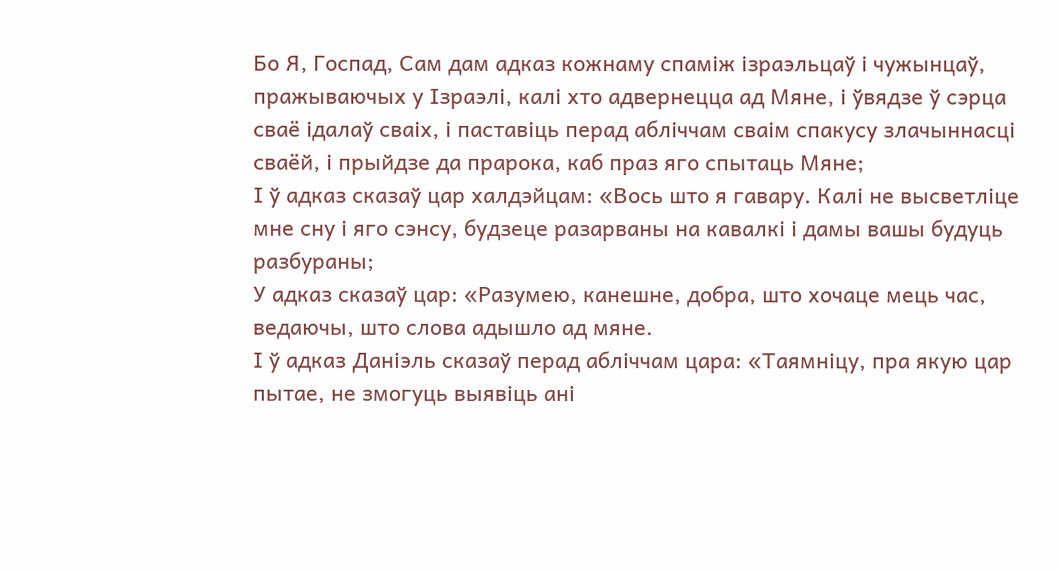Бо Я, Госпад, Сам дам адказ кожнаму спаміж ізраэльцаў і чужынцаў, пражываючых у Ізраэлі, калі хто адвернецца ад Мяне, і ўвядзе ў сэрца сваё ідалаў сваіх, і паставіць перад абліччам сваім спакусу злачыннасці сваёй, і прыйдзе да прарока, каб праз яго спытаць Мяне;
І ў адказ сказаў цар халдэйцам: «Вось што я гавару. Калі не высветліце мне сну і яго сэнсу, будзеце разарваны на кавалкі і дамы вашы будуць разбураны;
У адказ сказаў цар: «Разумею, канешне, добра, што хочаце мець час, ведаючы, што слова адышло ад мяне.
І ў адказ Даніэль сказаў перад абліччам цара: «Таямніцу, пра якую цар пытае, не змогуць выявіць ані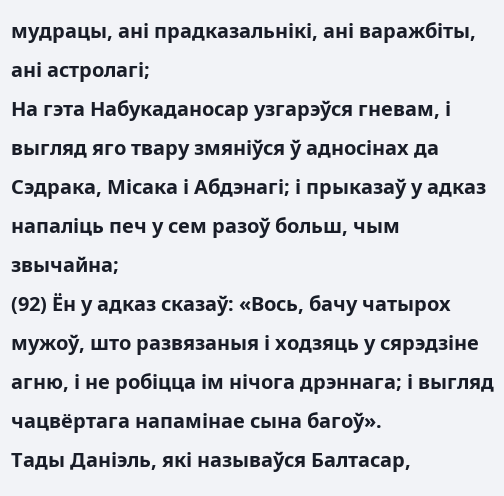мудрацы, ані прадказальнікі, ані варажбіты, ані астролагі;
На гэта Набукаданосар узгарэўся гневам, і выгляд яго твару змяніўся ў адносінах да Сэдрака, Місака і Абдэнагі; і прыказаў у адказ напаліць печ у сем разоў больш, чым звычайна;
(92) Ён у адказ сказаў: «Вось, бачу чатырох мужоў, што развязаныя і ходзяць у сярэдзіне агню, і не робіцца ім нічога дрэннага; і выгляд чацвёртага напамінае сына багоў».
Тады Даніэль, які называўся Балтасар,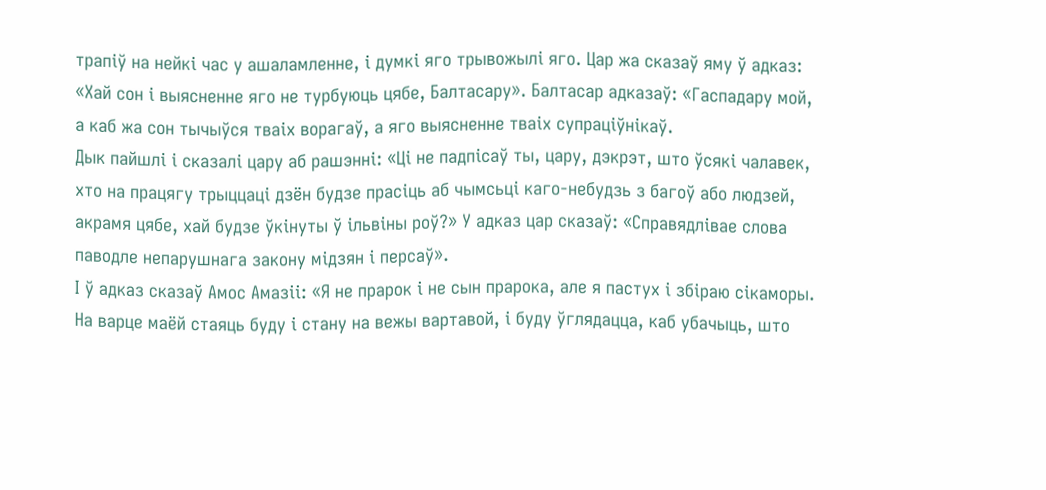трапіў на нейкі час у ашаламленне, і думкі яго трывожылі яго. Цар жа сказаў яму ў адказ: «Хай сон і выясненне яго не турбуюць цябе, Балтасару». Балтасар адказаў: «Гаспадару мой, а каб жа сон тычыўся тваіх ворагаў, а яго выясненне тваіх супраціўнікаў.
Дык пайшлі і сказалі цару аб рашэнні: «Ці не падпісаў ты, цару, дэкрэт, што ўсякі чалавек, хто на працягу трыццаці дзён будзе прасіць аб чымсьці каго-небудзь з багоў або людзей, акрамя цябе, хай будзе ўкінуты ў ільвіны роў?» У адказ цар сказаў: «Справядлівае слова паводле непарушнага закону мідзян і персаў».
І ў адказ сказаў Амос Амазіі: «Я не прарок і не сын прарока, але я пастух і збіраю сікаморы.
На варце маёй стаяць буду і стану на вежы вартавой, і буду ўглядацца, каб убачыць, што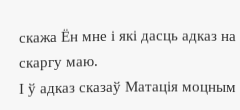скажа Ён мне і які дасць адказ на скаргу маю.
І ў адказ сказаў Матація моцным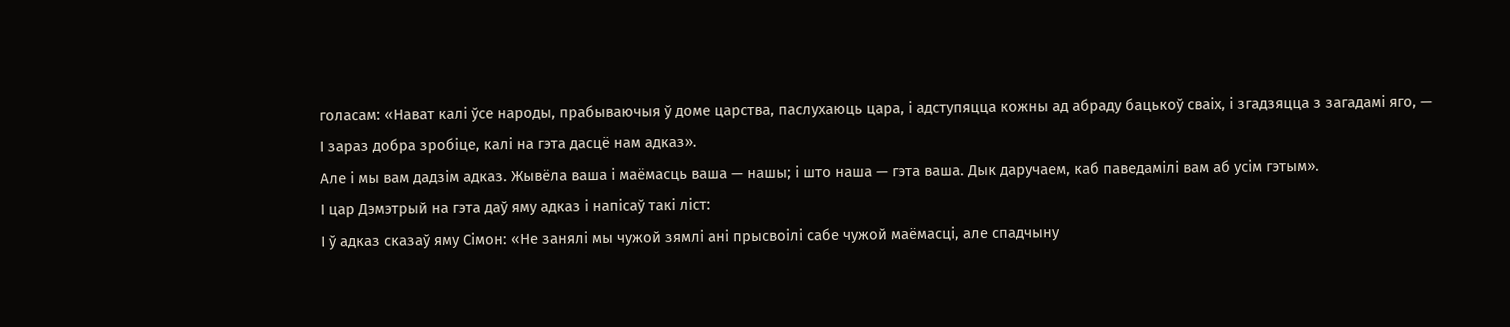голасам: «Нават калі ўсе народы, прабываючыя ў доме царства, паслухаюць цара, і адступяцца кожны ад абраду бацькоў сваіх, і згадзяцца з загадамі яго, —
І зараз добра зробіце, калі на гэта дасцё нам адказ».
Але і мы вам дадзім адказ. Жывёла ваша і маёмасць ваша — нашы; і што наша — гэта ваша. Дык даручаем, каб паведамілі вам аб усім гэтым».
І цар Дэмэтрый на гэта даў яму адказ і напісаў такі ліст:
І ў адказ сказаў яму Сімон: «Не занялі мы чужой зямлі ані прысвоілі сабе чужой маёмасці, але спадчыну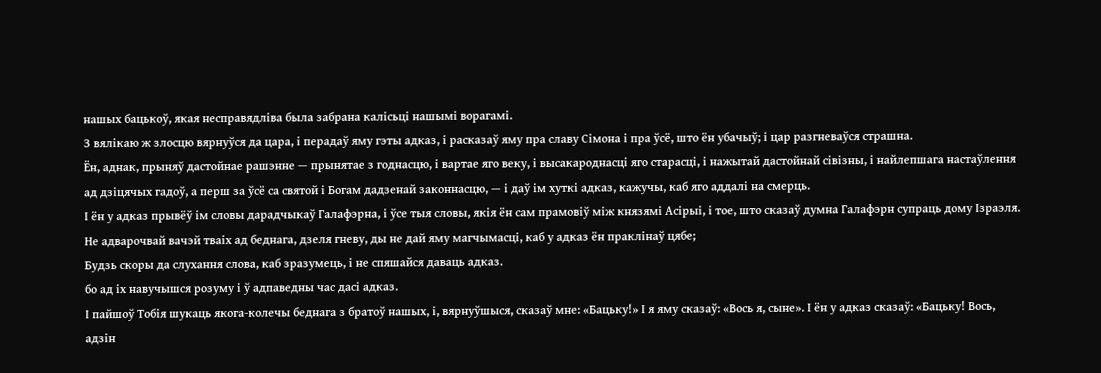нашых бацькоў, якая несправядліва была забрана калісьці нашымі ворагамі.
З вялікаю ж злосцю вярнуўся да цара, і перадаў яму гэты адказ, і расказаў яму пра славу Сімона і пра ўсё, што ён убачыў; і цар разгневаўся страшна.
Ён, аднак, прыняў дастойнае рашэнне — прынятае з годнасцю, і вартае яго веку, і высакароднасці яго старасці, і нажытай дастойнай сівізны, і найлепшага настаўлення ад дзіцячых гадоў, а перш за ўсё са святой і Богам дадзенай законнасцю, — і даў ім хуткі адказ, кажучы, каб яго аддалі на смерць.
І ён у адказ прывёў ім словы дарадчыкаў Галафэрна, і ўсе тыя словы, якія ён сам прамовіў між князямі Асірыі, і тое, што сказаў думна Галафэрн супраць дому Ізраэля.
Не адварочвай вачэй тваіх ад беднага, дзеля гневу, ды не дай яму магчымасці, каб у адказ ён праклінаў цябе;
Будзь скоры да слухання слова, каб зразумець, і не спяшайся даваць адказ.
бо ад іх навучышся розуму і ў адпаведны час дасі адказ.
І пайшоў Тобія шукаць якога-колечы беднага з братоў нашых, і, вярнуўшыся, сказаў мне: «Бацьку!» І я яму сказаў: «Вось я, сыне». І ён у адказ сказаў: «Бацьку! Вось, адзін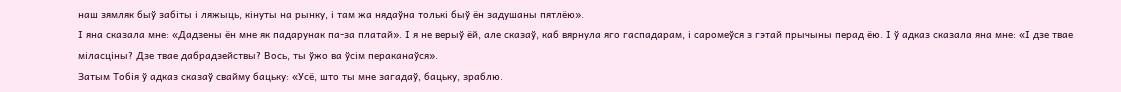наш зямляк быў забіты і ляжыць, кінуты на рынку, і там жа нядаўна толькі быў ён задушаны пятлёю».
І яна сказала мне: «Дадзены ён мне як падарунак па-за платай». І я не верыў ёй, але сказаў, каб вярнула яго гаспадарам, і саромеўся з гэтай прычыны перад ёю. І ў адказ сказала яна мне: «І дзе твае міласціны? Дзе твае дабрадзействы? Вось, ты ўжо ва ўсім пераканаўся».
Затым Тобія ў адказ сказаў свайму бацьку: «Усё, што ты мне загадаў, бацьку, зраблю.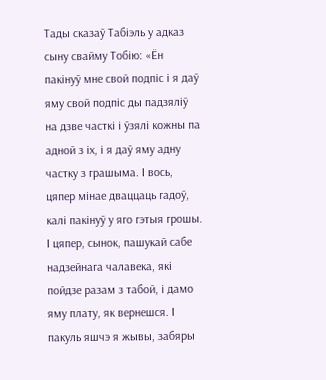Тады сказаў Табіэль у адказ сыну свайму Тобію: «Ён пакінуў мне свой подпіс і я даў яму свой подпіс ды падзяліў на дзве часткі і ўзялі кожны па адной з іх, і я даў яму адну частку з грашыма. І вось, цяпер мінае дваццаць гадоў, калі пакінуў у яго гэтыя грошы. І цяпер, сынок, пашукай сабе надзейнага чалавека, які пойдзе разам з табой, і дамо яму плату, як вернешся. І пакуль яшчэ я жывы, забяры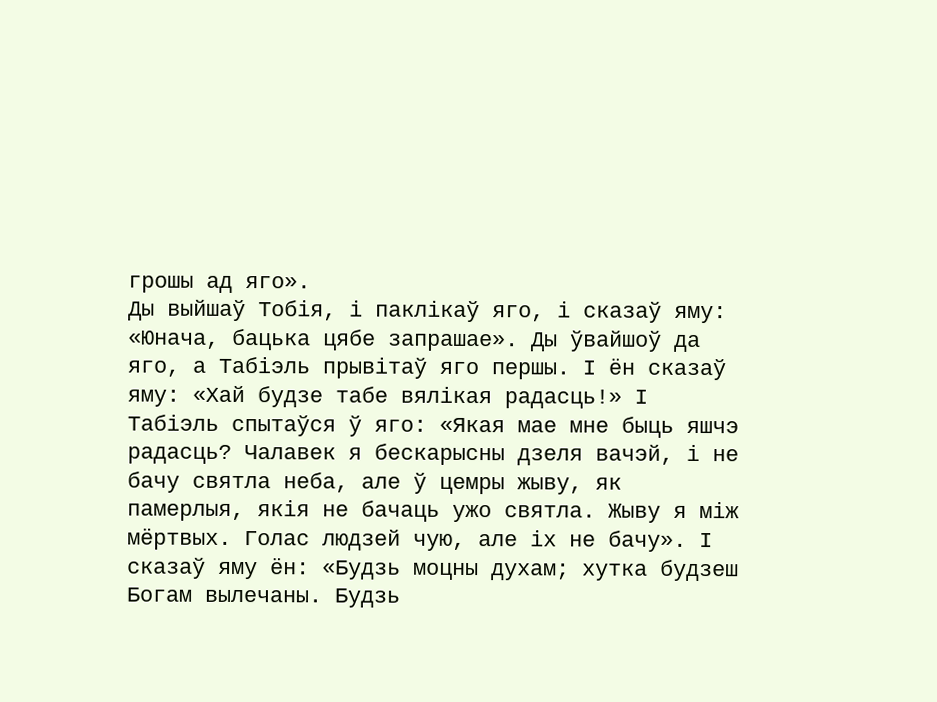грошы ад яго».
Ды выйшаў Тобія, і паклікаў яго, і сказаў яму: «Юнача, бацька цябе запрашае». Ды ўвайшоў да яго, а Табіэль прывітаў яго першы. І ён сказаў яму: «Хай будзе табе вялікая радасць!» І Табіэль спытаўся ў яго: «Якая мае мне быць яшчэ радасць? Чалавек я бескарысны дзеля вачэй, і не бачу святла неба, але ў цемры жыву, як памерлыя, якія не бачаць ужо святла. Жыву я між мёртвых. Голас людзей чую, але іх не бачу». І сказаў яму ён: «Будзь моцны духам; хутка будзеш Богам вылечаны. Будзь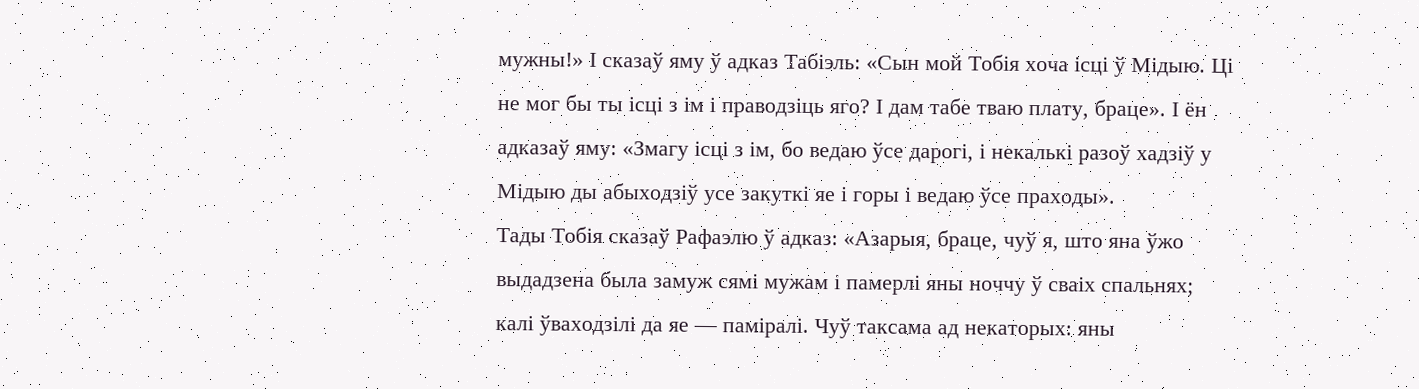мужны!» І сказаў яму ў адказ Табіэль: «Сын мой Тобія хоча ісці ў Мідыю. Ці не мог бы ты ісці з ім і праводзіць яго? І дам табе тваю плату, браце». І ён адказаў яму: «Змагу ісці з ім, бо ведаю ўсе дарогі, і некалькі разоў хадзіў у Мідыю ды абыходзіў усе закуткі яе і горы і ведаю ўсе праходы».
Тады Тобія сказаў Рафаэлю ў адказ: «Азарыя, браце, чуў я, што яна ўжо выдадзена была замуж сямі мужам і памерлі яны ноччу ў сваіх спальнях; калі ўваходзілі да яе — паміралі. Чуў таксама ад некаторых: яны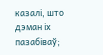казалі, што дэман іх пазабіваў;